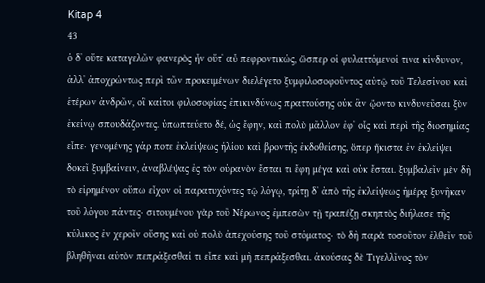Kitap 4
43
ὁ δʼ οὔτε καταγελῶν φανερὸς ἦν οὔτʼ αὖ πεφροντικώς, ὥσπερ οἱ φυλαττόμενοί τινα κίνδυνον, ἀλλʼ ἀποχρώντως περὶ τῶν προκειμένων διελέγετο ξυμφιλοσοφοῦντος αὐτῷ τοῦ Τελεσίνου καὶ ἑτέρων ἀνδρῶν, οἳ καίτοι φιλοσοφίας ἐπικινδύνως πραττούσης οὐκ ἂν ᾤοντο κινδυνεῦσαι ξὺν ἐκείνῳ σπουδάζοντες. ὑπωπτεύετο δέ, ὡς ἔφην, καὶ πολὺ μᾶλλον ἐφʼ οἷς καὶ περὶ τῆς διοσημίας εἶπε· γενομένης γάρ ποτε ἐκλείψεως ἡλίου καὶ βροντῆς ἐκδοθείσης, ὅπερ ἥκιστα ἐν ἐκλείψει δοκεῖ ξυμβαίνειν, ἀναβλέψας ἐς τὸν οὐρανὸν ἔσται τι ἔφη μέγα καὶ οὐκ ἔσται. ξυμβαλεῖν μὲν δὴ τὸ εἰρημένον οὔπω εἶχον οἱ παρατυχόντες τῷ λόγῳ, τρίτῃ δʼ ἀπὸ τῆς ἐκλείψεως ἡμέρᾳ ξυνῆκαν τοῦ λόγου πάντες· σιτουμένου γὰρ τοῦ Νέρωνος ἐμπεσὼν τῇ τραπέζῃ σκηπτὸς διήλασε τῆς κύλικος ἐν χεροῖν οὔσης καὶ οὐ πολὺ ἀπεχούσης τοῦ στόματος· τὸ δὴ παρὰ τοσοῦτον ἐλθεῖν τοῦ βληθῆναι αὐτὸν πεπράξεσθαί τι εἶπε καὶ μὴ πεπράξεσθαι. ἀκούσας δὲ Τιγελλῖνος τὸν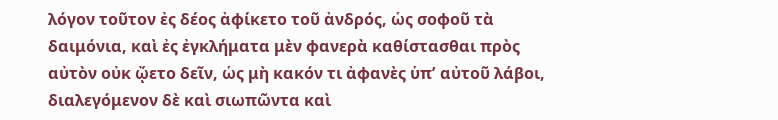λόγον τοῦτον ἐς δέος ἀφίκετο τοῦ ἀνδρός, ὡς σοφοῦ τὰ δαιμόνια, καὶ ἐς ἐγκλήματα μὲν φανερὰ καθίστασθαι πρὸς αὐτὸν οὐκ ᾤετο δεῖν, ὡς μὴ κακόν τι ἀφανὲς ὑπʼ αὐτοῦ λάβοι, διαλεγόμενον δὲ καὶ σιωπῶντα καὶ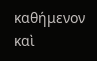καθήμενον καὶ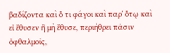βαδίζοντα καὶ ὅ τι φάγοι καὶ παρʼ ὅτῳ καὶ εἰ ἔθυσεν ἢ μὴ ἔθυσε, περιήθρει πᾶσιν ὀφθαλμοῖς,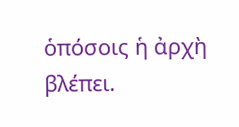ὁπόσοις ἡ ἀρχὴ βλέπει.